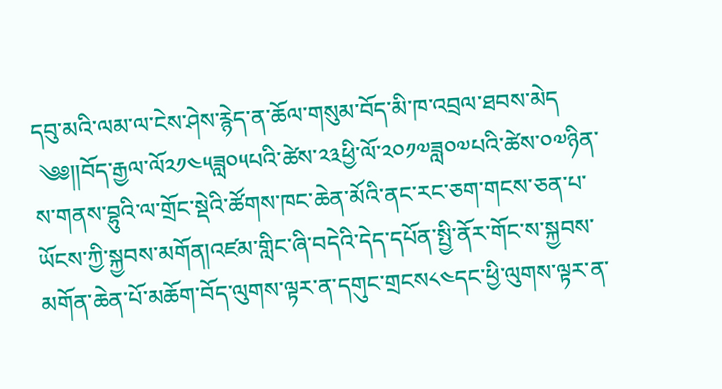དབུ་མའི་ལམ་ལ་ངེས་ཤེས་རྙེད་ན་ཆོལ་གསུམ་བོད་མི་ཁ་འབྲལ་ཐབས་མེད
 ༄༅།།བོད་རྒྱལ་ལོ༢༡༤༥ཟླ༠༥པའི་ཚེས་༢༣ཕྱི་ལོ་༢༠༡༧ཟླ༠༧པའི་ཚེས་༠༧ཉིན་ས་གནས་བྷུའི་ལ་གྲོང་སྡེའི་ཚོགས་ཁང་ཆེན་མོའི་ནང་རང་ཅག་གངས་ཅན་པ་ཡོངས་ཀྱི་སྐྱབས་མགོན།འཛམ་གླིང་ཞི་བདེའི་དེད་དཔོན་སྤྱི་ནོར་གོང་ས་སྐྱབས་མགོན་ཆེན་པོ་མཆོག་བོད་ལུགས་ལྟར་ན་དགུང་གྲངས༨༤དང་ཕྱི་ལུགས་ལྟར་ན་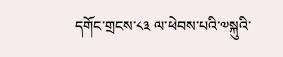དགོང་གྲངས་༨༣ ལ་ཕེབས་པའི་༧སྐུའི་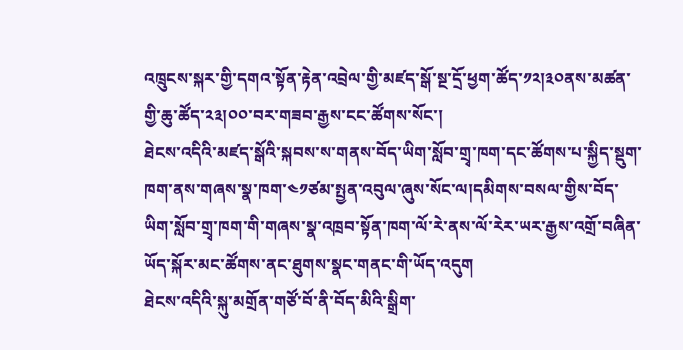འཁྲུངས་སྐར་གྱི་དགའ་སྟོན་རྟེན་འབྲེལ་གྱི་མཛད་སྒོ་སྔ་དྲོ་ཕྱག་ཚོད་༡༢།༣༠ནས་མཚན་གྱི་ཆུ་ཚོད་༢༣།༠༠་བར་གཟབ་རྒྱས་ངང་ཚོགས་སོང་།
ཐེངས་འདིའི་མཛད་སྒོའི་སྐབས་ས་གནས་བོད་ཡིག་སློབ་གྲྭ་ཁག་དང་ཚོགས་པ་སྐྱིད་སྡུག་ཁག་ནས་གཞས་སྣ་ཁག་༤༡ཙམ་སྤྱན་འབུལ་ཞུས་སོང་ལ།དམིགས་བསལ་གྱིས་བོད་ཡིག་སློབ་གྲྭ་ཁག་གི་གཞས་སྣ་འཁྲབ་སྟོན་ཁག་ལོ་རེ་ནས་ལོ་རེར་ཡར་རྒྱས་འགྲོ་བཞིན་ཡོད་སྐོར་མང་ཚོགས་ནང་ཐུགས་སྣང་གནང་གི་ཡོད་འདུག
ཐེངས་འདིའི་སྐུ་མགྲོན་གཙོ་བོ་ནི་བོད་མིའི་སྒྲིག་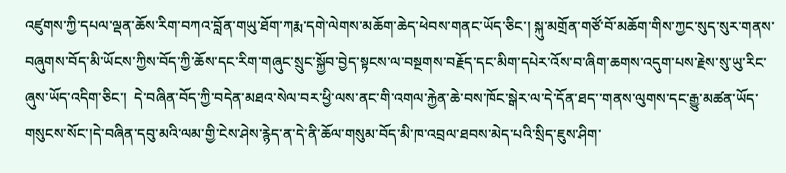འཛུགས་ཀྱི་དཔལ་ལྡན་ཆོས་རིག་བཀའ་བློན་གཡུ་ཐོག་ཀརྨ་དགེ་ལེགས་མཆོག་ཆེད་ཕེབས་གནང་ཡོད་ཅིང་། སྐུ་མགྲོན་གཙོ་བོ་མཆོག་གིས་ཀྱང་སུད་སུར་གནས་བཞུགས་བོད་མི་ཡོངས་ཀྱིས་བོད་ཀྱི་ཆོས་དང་རིག་གཞུང་སྲུང་སྐྱོབ་བྱེད་སྟངས་ལ་བསྔགས་བརྗོད་དང་མིག་དཔེར་འོས་བ་ཞིག་ཆགས་འདུག་པས་རྗེས་སུ་ཡུ་རིང་ཞུས་ཡོད་འདིག་ཅིང་།  དེ་བཞིན་བོད་ཀྱི་བདེན་མཐའ་སེལ་བར་ཕྱི་ལས་ནང་གི་འགལ་རྐྱེན་ཆེ་བས་ཁོང་སྒེར་ལ་དེ་དོན་ཐད་་གནས་ལུགས་དང་རྒྱུ་མཚན་ཡོད་གསུངས་སོང་།དེ་བཞིན་དབུ་མའི་ལམ་གྱི་ངེས་ཤེས་རྙེད་ན་དེ་ནི་ཆོལ་གསུམ་བོད་མི་ཁ་འབྲལ་ཐབས་མེད་པའི་སྲིད་ཇུས་ཤིག་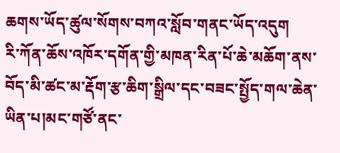ཆགས་ཡོད་ཚུལ་སོགས་བཀའ་སློབ་གནང་ཡོད་འདུག
རི་ཀོན་ཆོས་འཁོར་དགོན་གྱི་མཁན་རིན་པོ་ཆེ་མཆོག་ནས་བོད་མི་ཚང་མ་རྡོག་རྩ་ཆིག་སྒྲིལ་དང་བཟང་སྤྱོད་གལ་ཆེན་ཡིན་པ།མང་གཙོ་ནང་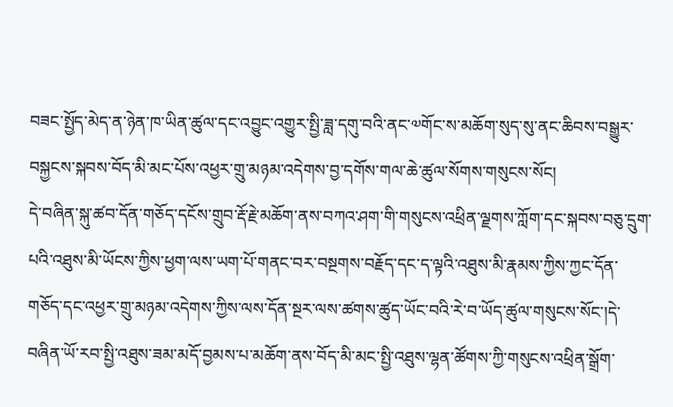བཟང་སྤྱོད་མེད་ན་ཉེན་ཁ་ཡིན་ཚུལ་དང་འབྱུང་འགྱུར་སྤྱི་ཟླ་དགུ་བའི་ནང་༧གོང་ས་མཆོག་སུད་སུ་ནང་ཆིབས་བསྒྱུར་བསྐྱངས་སྐབས་བོད་མི་མང་པོས་འཕྱར་གྲུ་མཉམ་འདེགས་བྱ་དགོས་གལ་ཆེ་ཚུལ་སོགས་གསུངས་སོང།
དེ་བཞིན་སྐུ་ཚབ་དོན་གཅོད་དངོས་གྲུབ་རྡོ་རྗེ་མཆོག་ནས་བཀའ་ཤག་གི་གསུངས་འཕྲིན་ལྗགས་ཀློག་དང་སྐབས་བཅུ་དྲུག་པའི་འཐུས་མི་ཡོངས་ཀྱིས་ཕྱག་ལས་ཡག་པོ་གནང་བར་བསྔགས་བརྗོད་དང་ད་ལྟའི་འཐུས་མི་རྣམས་ཀྱིས་ཀྱང་དོན་གཅོད་དང་འཕྱར་གྲུ་མཉམ་འདེགས་ཀྱིས་ལས་དོན་སྔར་ལས་ཚགས་ཚུད་ཡོང་བའི་རེ་བ་ཡོད་ཚུལ་གསུངས་སོང་།དེ་བཞིན་ཡོ་རབ་སྤྱི་འཐུས་ཟམ་མདོ་བྱམས་པ་མཆོག་ནས་བོད་མི་མང་སྤྱི་འཐུས་ལྷན་ཚོགས་ཀྱི་གསུངས་འཕྲིན་སྒྲོག་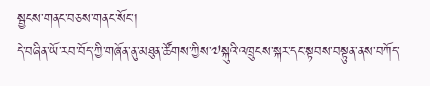སྦྱངས་གནང་བཅས་གནང་སོང་།
དེ་བཞིན་ཡོ་རབ་བོད་ཀྱི་གཞོན་ནུ་མཐུན་ཚོགས་ཀྱིས་༧སྐུའི་འཁྲུངས་སྐར་དང་སྟབས་བསྟུན་ནས་བཀོད་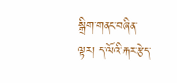སྒྲིག་གནང་བཞིན་ལྟར། ད་ལོའི་རྐར་རྩེད་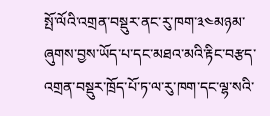སྤོ་ལོའི་འགྲན་བསྡུར་ནང་རུ་ཁག་༣༤མཉམ་ཞུགས་བྱས་ཡོད་པ་དང་མཐའ་མའི་རྟིང་བརྩད་འགྲན་བསྡུར་ཁྲོད་པོ་ཏ་ལ་རུ་ཁག་དང་ལྷ་སའི་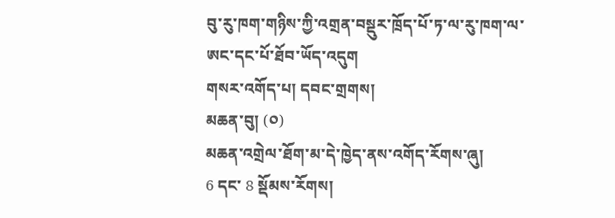བུ་རུ་ཁག་གཉིས་ཀྱི་འགྲན་བསྡུར་ཁྲོད་པོ་ཏ་ལ་རུ་ཁག་ལ་ཨང་དང་པོ་ཐོབ་ཡོད་འདུག
གསར་འགོད་པ། དབང་གྲགས།
མཆན་བུ། (༠)
མཆན་འགྲེལ་ཐོག་མ་དེ་ཁྱེད་ནས་འགོད་རོགས་ཞུ།
6 དང་ 8 སྡོམས་རོགས།